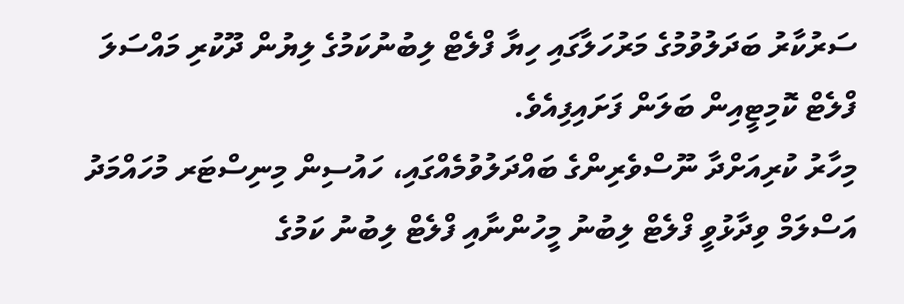ސަރުކާރު ބަދަލުވުމުގެ މަރުހަލާގައި ހިޔާ ފްލެޓް ލިބުނުކަމުގެ ލިޔުން ދޫކުރި މައްސަލަ ފްލެޓް ކޮމިޓީއިން ބަލަން ފަށައިފިއެވެ.
މިހާރު ކުރިއަށްދާ ނޫސްވެރިންގެ ބައްދަލުވުމެއްގައި، ހައުސިން މިނިސްޓަރ މުހައްމަދު އަސްލަމް ވިދާޅުވީ ފްލެޓް ލިބުނު މީހުންނާއި ފްލެޓް ލިބުނު ކަމުގެ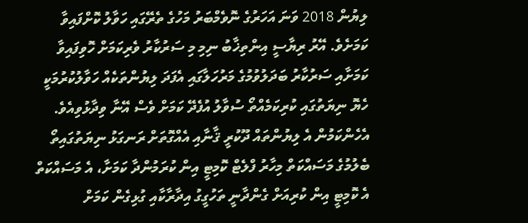ލިޔުން 2018 ވަނަ އަހަރުގެ ނޮވެމްބަރު މަހުގެ ތެރޭގައި ހަވާލު ކޮށްފައިވާ ކަމަށެވެ. އޭރު ރިޔާސީ އިންތިޚާބު ނިމި މި ސަރުކާރު ވެރިކަމަށް ހޮވިފައިވާ ކަމަށާއި ސަރުކާރު ބަދަލުވުމުގެ މަރުހަލާގައި އެފަދަ ލިޔުންތަކެއް ހަވާލުކުރުމަކީ ހެޔޮ ނިޔަތުގައި ކުރިކަމެއްތޯ ސުވާލު އުފެދޭ ކަމަށް ވެސް އޭނާ ވިދާޅުވިއެވެ.
އެހެންކަމުން އެ ލިޔުންތައް ދޫކުރީ ޤާނާއި އެއްގޮތަށް ރަނގަޅު ނިޔަތުގައިތޯ ބެލުމުގެ މަސައްކަތް މިހާރު ފްލެޓް ކޮމިޓީ އިން ކުރަމުންދާ ކަމަށާ، އެ މަސައްކަތް އެ ކޮމިޓީ އިން ކުރިއަށް ގެންދާނީ ތަހުގީގު އިދާރާކާއި ގުޅިގެން ކަމަށް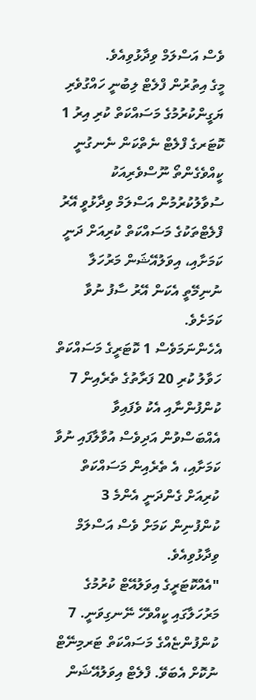ވެސް އަސްލަމް ވިދާޅުވިއެވެ.
މީގެ އިތުރުން ފްލެޓް ލިބުނީ ހައްގުވެރި ޔަގީންކުރުމުގެ މަސައްކަތް ކުރި އިރު 1 ކޮޓަރގެ ފްލެޓް ނެތްކަން ނެނގުނީ ކީއްވެގެންތޯ ނޫސްވެރިއަކު ސުވާލުކުރުމުން އަސްލަމް ވިދާޅުވީ އޭރު ފްލެޓްތަކުގެ މަސައްކަތް ކުރިއަށް ދަނީ ކަމަށާއި، އިވަލުއޭޝަން މަރުހަލާ ނުނިމޭތީ އެކަން އޭރު ސާފު ނުވާ ކަމަށެވެ.
އެހެންނަމަވެސް 1 ކޮޓަރީގެ މަސައްކަތް ހަވާލު ކުރި 20 ފަރާތުގެ ތެރެއިން 7 ކުންފުންނާއި އެކު ވެފައިވާ އެއްބަސްވުން އަދިވެސް އުވާލާފައި ނުވާ ކަމަށާއި، އެ ތެރެއިން މަސައްކަތް ކުރިއަށް ގެންދަނީ އެންމެ 3 ކުންފުނިން ކަމަށް ވެސް އަސްލަމް ވިދާޅުވިއެވެ.
"އެއްކޮޓަރީގެ އިވަލުއޭޓް ކުރުމުގެ މަރުހަލާގައި ކީއްވެހޭ ނޭނގިވަނީ. 7 ކުންފުންޏެއްގެ މަސައްކަތް ޓަރމިނޭޓް ނުކޮށް އެބަވޭ. ފްލެޓް އިވަލުއޭޝަން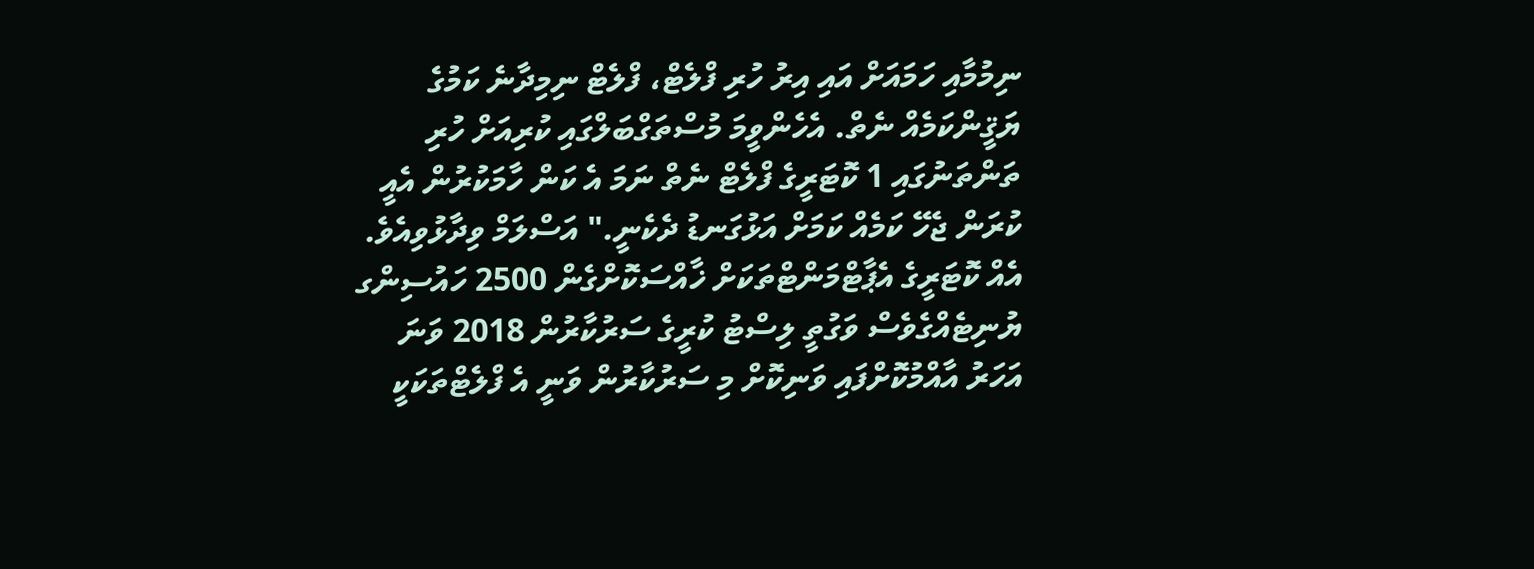ނިމުމާއި ހަމައަށް އައި އިރު ހުރި ފްލެޓް، ފްލެޓް ނިމިދާނެ ކަމުގެ ޔަޤީންކަމެއް ނެތް. އެހެންވީމަ މުސްތަގްބަލްގައި ކުރިއަށް ހުރި ތަންތަނުގައި 1 ކޮޓަރީގެ ފްލެޓް ނެތް ނަމަ އެ ކަން ހާމަކުރުން އެއީ ކުރަން ޖެހޭ ކަމެއް ކަމަށް އަޅުގަނޑު ދެކެނީ." އަސްލަމް ވިދާޅުވިއެވެ.
އެއް ކޮޓަރީގެ އެޕާޓްމަންޓްތަކަށް ޚާއްސަކޮށްގެން 2500 ހައުސިންގ ޔުނިޓެއްގެވެސް ވަގުތީ ލިސްޓު ކުރީގެ ސަރުކާރުން 2018 ވަނަ އަހަރު އާއްމުކޮށްފައި ވަނިކޮށް މި ސަރުކާރުން ވަނީ އެ ފްލެޓްތަކަކީ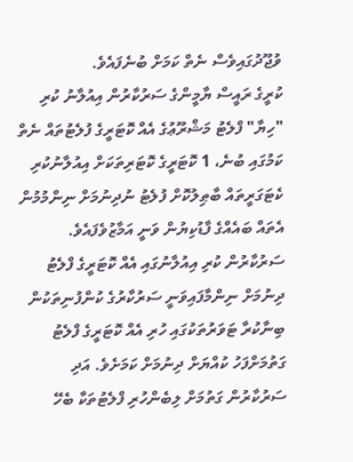ވުޖޫދުގައިވެސް ނެތް ކަމަށް ބުނެފައެވެ.
ކުރީގެ ރައީސް ޔާމީންގެ ސަރުކާރުން އިއުލާނު ކުރި "ހިޔާ" ފްލެޓު މަޝްރޫޢުގެ އެއް ކޮޓަރީގެ ފުލެޓުތައް ނެތް ކަމުގައި ބުނެ، 1 ކޮޓަރީގެ ކޮޓަރިތަކަށް އިއުލާނުކުރި ކެޓަގަރީތައް ބާޠިލުކޮށް ފުލެޓު ނުދިނުމަށް ނިންމުމުން އެތައް ބައެއްގެ ފާޑުކިޔުން ވަނީ އަމާޒުވެފައެވެ.
ސަރުކާރުން ކުރި އިއުލާނުގައި އެއް ކޮޓަރީގެ ފްލެޓު ދިނުމަށް ނިންމާފައިވަނީ ސަރުކާރުގެ ކުންފުނިތަކުން ބިނާކުރާ ޓަވަރުތަކުގައި ހުރި އެއް ކޮޓަރީގެ ފްލެޓު ގަތުމަށްފަހު ކުއްޔަށް ދިނުމަށް ކަމަށެވެ. އަދި ސަރުކާރުން ގަތުމަށް ލިބެންހުރި ފްލެޓުތަކާ ބެހޭ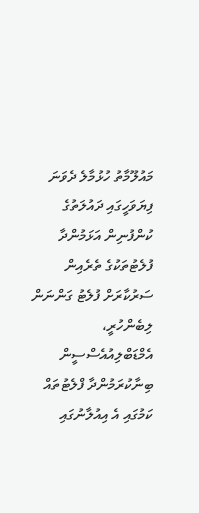މައުލޫމާތު ހުޅުމާލެ ދެވަނަ ފިޔަވަހީގައި ދައުލަތުގެ ކުންފުނިން އަޅަމުންދާ ފުލެޓުތަކުގެ ތެރެއިން ސަރުކާރަށް ފުލެޓު ގަންނަން ލިބެންހުރީ، އެމްޑަބްލިއުއެސްސީން ބިނާކުރަމުންދާ ފްލެޓުތައް ކަމުގައި އެ އިއުލާނުގައި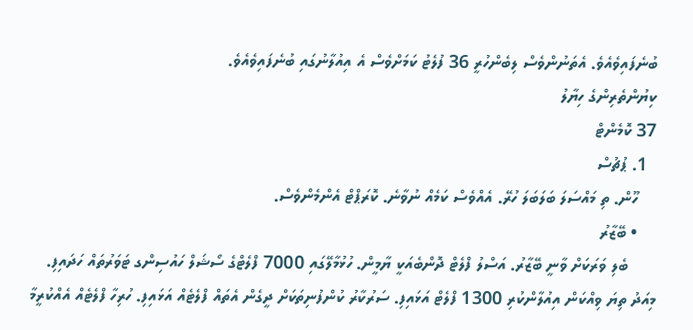ބުނެފައިވެއެވެ. އެތަނުންވެސް ލިބެންހުރީ 36 ފުލެޓު ކަމަށްވެސް އެ އިއުލާނުގައި ބުނެފައިވެއެވެ.
ކިޔުންތެރިންގެ ހިޔާލު
37 ކޮމެންޓް
  1. ޕުޗުސް
    ހޫން. ތި މައްސަލަ ބަލަބަލަ ހުރޭ. އެއްވެސް ކަމެއް ނުވާނެ. ކޮރަޕްޓް އެންމެންވެސް.
    • ބޭޒާރު
      ބެލި ވަރަކަށް ވާނީ ބޭޒާރު. އަސްލު ފްލެޓް ދޮންބެއަކީ ޔާމީން. ހުޅުމާލޭގައި 7000 ފްލެޓްގެ ސޯޝަލް ހައުސިންގ ޓަވަރުތައް ހަދައިފި. މިއަދު ތިޔަ ވިއްކަން އިއުލާންކުރި 1300 ފްލެޓް އަޅައިފި. ސަރުކާރު ކުންފުނިތަކަށް ދީގެން އެތައް ފްލެޓެއް އަޅައިފި. ހުރިހާ ފްލެޓެއް އެއްކުރީމާ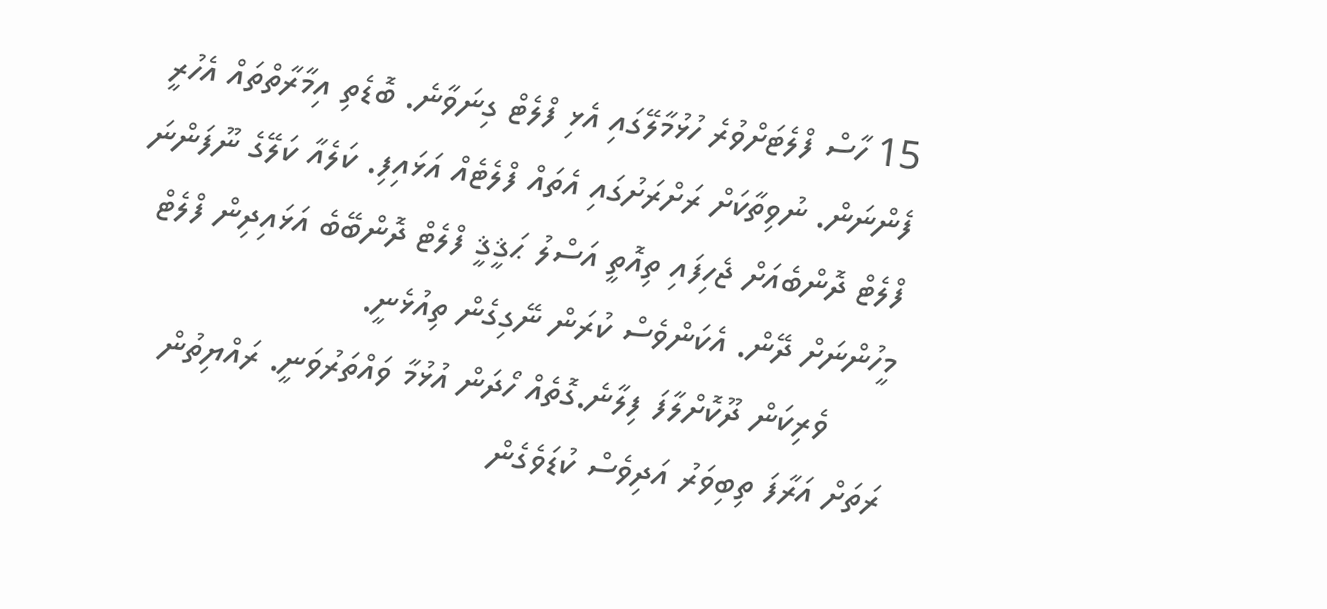15 ހާސް ފްލެޓަށްވުރެ ހުޅުމާލޭގައި އެޅި ފްލެޓް ގިނަވާނެ. ބޮޑެތި އިމާރާތްތައް އެހުރީ ފެންނަން. ނުވިތާކަށް ރަށްރަށުގައި އެތައް ފްލެޓެއް އަޅައިފި. ކަލެއާ ކަލޭގެ ނޫފަންނަ ފްލެޓް ދޮންބެއަށް ޖެހިފައި ތިއޮތީ އަސްލު ޙަޤީޤީ ފްލެޓް ދޮންބޭބެ އަޅައިދިން ފްލެޓް މީހުންނަށް ދޭން. އެކަންވެސް ކުރަން ނޭގިގެން ތިއުޅެނީ.
      ވެރިކަން ދޫކޮށްލާފަ ފިލާނެ.ގޮތެއް ހޯދަން އުޅުމާ ވައްތަރުވަނީ. ރައްޔިތުން ރަތަށް އަރާފަ ތިބިވަރު އަދިވެސް ކުޑަވެގެން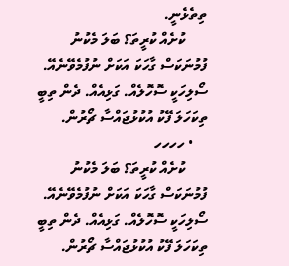ތިތެޅެނީ.
      ކުށެއް ކުރީތަ؟ ބަލަ މެކުނު ފުމުނަކަސް ގާހަކަ އަކަށް ނުފުމެވޭނެއޭ. ސޯލިހަކީ ސޮހޮލެއް. ގަޅިއެއް. ދެން ތިބީ ތިކަހަލަ ފޭކު އުކުޅުޖައްސާ ޗޯރުން.
    • ހހހހ
      ކުށެއް ކުރީތަ؟ ބަލަ މެކުނު ފުމުނަކަސް ގާހަކަ އަކަށް ނުފުމެވޭނެއޭ. ސޯލިހަކީ ސޮހޮލެއް. ގަޅިއެއް. ދެން ތިބީ ތިކަހަލަ ފޭކު އުކުޅުޖައްސާ ޗޯރުން.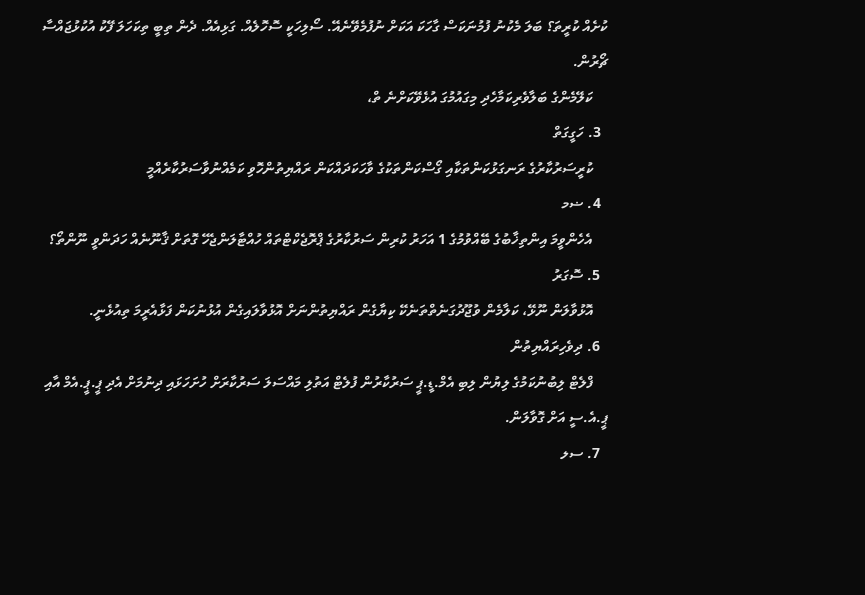ކުށެއް ކުރީތަ؟ ބަލަ މެކުނު ފުމުނަކަސް ގާހަކަ އަކަށް ނުފުމެވޭނެއޭ. ސޯލިހަކީ ސޮހޮލެއް. ގަޅިއެއް. ދެން ތިބީ ތިކަހަލަ ފޭކު އުކުޅުޖައްސާ ޗޯރުން.
    ކަލޭމެންގެ ބަލާވެރިކަމާހެދި މިގައުމުގަ އުޅެވޭކަށްނެ ތް،
  3. ހަގީގަތް
    ކުރީސަރުކާރުގެ ރަނގަޅުކަންތަކާއި ގޯސްކަންތަކުގެ ވާހަކަދައްކަން ރައްޔިތުންހޮވި ކަމެއްނުވާސަރުކާރެއްމީ
  4. ޟމ
    އެހެންވީމަ އިންތިޚާބުގެ ބޭއްވުމުގެ 1 އަހަރު ކުރިން ސަރުކާރުގެ ޕްރޮޖެކްޓްތައް ހުއްޓާލަންޖެހޭ ގޮތަށް ޤާނޫނެއް ހަދަންވީ ނޫންތޯ؟
  5. ސޮގަރު
    އޮޅުވާލަން ނޫޅޭ، ކަލާމެން ވުޖޫދުގަނެތްތަނެކޭ ކިޔާގެން ރައްޔިތުންނަށް އޮޅުވާލައިގެން އުޅުނުކަން ފަޅާއެރީމަ ތިއުޅެނީ.
  6. ދިވެހިރައްޔިތުން
    ފްލެޓް ލިބުނުކަމުގެ ލިޔުން ލިބި އެމް.ޑީ.ޕީ ސަރުކާރުން ފުލެޓް އަތުލި މައްސަލަ ސަރުކާރަށް ހުށަހަޅައި ދިނުމަށް އެދި ޕީ.ޕީ.އެމް އާއި ޕީ.އެ.ސީ އަށް ގޮވާލަން.
  7. ސލ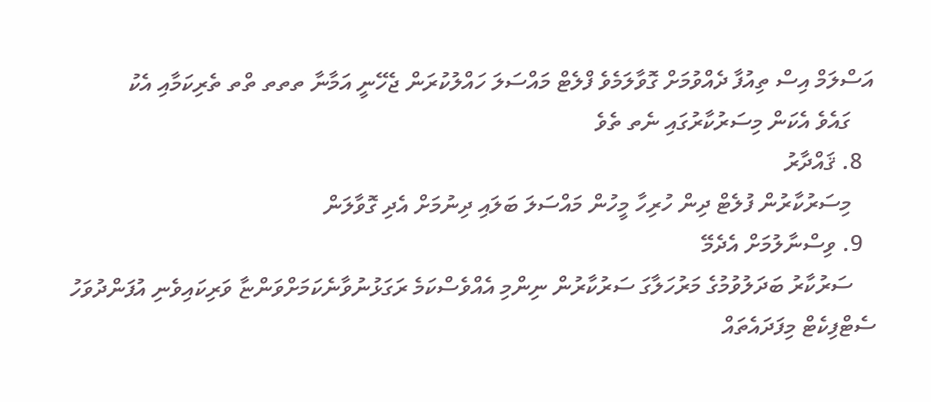އަސްލަމް އިސް ތިއުފާ ދެއްވުމަށް ގޮވާލަމެވެ ފްލެޓް މައްސަލަ ހައްލުކުރަން ޖެހޭނީ އަމާނާ ތތތ ތްތ ތެރިކަމާއި އެކު
    ގައެވެ އެކަން މިސަރުކާރުގައި ނެތ ތެވެ
  8. ޤައްދާރު
    މިސަރުކާރުން ފުލެޓް ދިން ހުރިހާ މީހުން މައްސަލަ ބަލައި ދިނުމަށް އެދި ގޮވާލަން
  9. ވިސްނާލުމަށް އެދެމޭ
    ސަރުކާރު ބަދަލުވުމުގެ މަރުހަލާގަ ސަރުކާރުން ނިންމި އެއްވެސްކަމެ ރަގަޅުނުވާނެކަމަށްވަންޏާ ވަރިކައިވެނި އުފަންދުވަހު ސެޓްފިކެޓް މިފަދައެތައް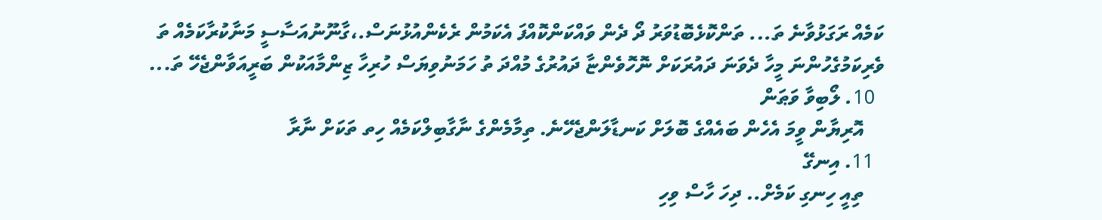ކަމެއް ރަގަޅުވާނެ ތަ... ތަންކޮޅެބޮޑުވަރު ދޯ ދެން ވައްކަންކޮއްފަ އެކަމުން ރެކެންއުޅުނަސް.،ގާނޫނުއަސާސީ މަނާކުރާކަމެއް ތަ ވެރިކަމުގެހުންނަ މީހާ ދެވަނަ ދައުރަކަށް ނޮހޮވެންޏާ ދައުރުގެ މުއްދަ ތު ހަމަނުވިޔަސް ހުރިހާ ޒިންމާއަކުން ބަރީއަވާންޖެހޭ ތަ...
  10. ލޯބިވާ ވަޠަން
    އޮރިޔާން ވީމަ އެހެން ބައެއްގެ ބޮލަށް ކަނޑާލަންޖެހޭނެ. ތިމާމެންގެ ނާގާބިލްކަމެއް ހިތ ތަކަށް ނާރާ
  11. އިނގޭ
    ތިއީ ހިނގި ކަމެށް.. ދިހަ ހާސް ވިހި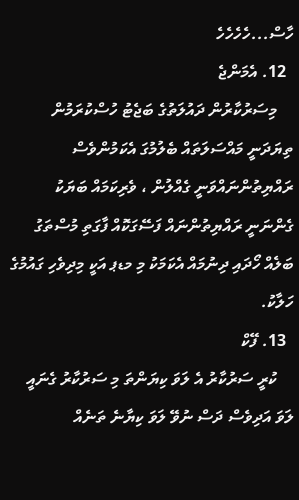ހާސް...ހެހެހެހެ
  12. އެމަންޖެ
    މިސަރުކާރުން ދައުލަތުގެ ބަޖެޓު ހުސްކުރަމުން ތިޔަދަނީ މައްސަލަތައް ބެލުމުގަ އެކަމުންވެސް ރައްޔިތުންނައްވަނީ ގެއްލުން ، ވެރިކަމައް ބަޔަކު ގެންނަނީ ރައްޔިތުންނައް ފަސޭގަކޮއް ފާގަތި މުސްތަގު ބަލެއް ހޯދައި ދިނުމައް އެކަމަކު މި މޑޕ އަކީ މިދިވެހި ގައުމުގެ ހަލާކު.
  13. ފޭކް
    ކުރީ ސަރުކާރު އެ ލަވަ ކިޔަންތަ މި ސަރުކާރު ގެނައީ ލަވަ އަދިވެސް ދަސް ނުވޭ ލަވަ ކިޔާނެ ތަނެއް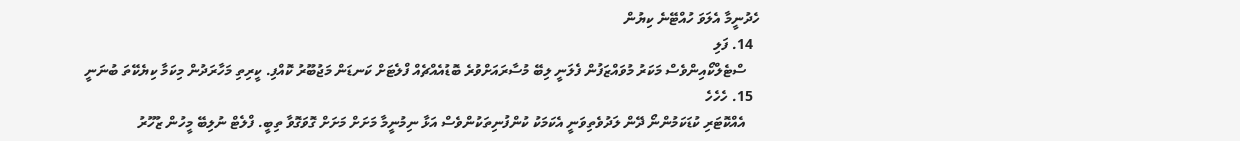ހެދުނީމާ އެލަވަ ހުއްޓޭނެ ކިޔުން
  14. ފަލި
    ސްޓެލްކޯއިންވެސް މަކަރު މުވައްޒަފުން ފެލަނީ ލިބޭ މުސާރައަށްވުރެ ބޮޑުއެއްޗެއް ފްލެޓަށް ކަނޑަން މަޖުބޫރު ކޮއްފި. ކީރިތި މަހާރަދުން މިކަމާ ކިޔެކޭތަ ބުނަނީ
  15. ހެހެހެ
    އެއްކޮޓަރި ކުޑަކަމުންނޯ ދޭން ލަދުވެތިވަނީ އެކަމަކު ކުންފުނިތަކުންވެސް އަޅާ ނިމުނީމާ މަށަށް މަށަށް ގޮވަގޮވާ ތިބީ. ފްލެޓް ނުލިބޭ މީހުން ޒުހޫރު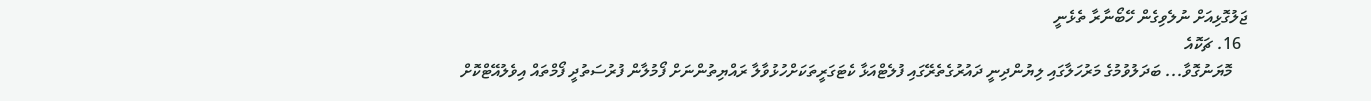ޖަލުގޮޅިއަށް ނުލެވިގެން ހޭބޯނާރާ ތެޅެނީ
  16. ޗަކޮއެ
    މޮޔަނުގޮވާ... ބަދަލުވުމުގެ މަރުހަލާގައި ލިޔުންދިނީ ދައުރުގެތެރޭގައި ފުލެޓްއަޅާ ކެޓަގަރީތަކަށްހުޅުވާލާ ރައްޔިތުންނަށް ފޯމުލާން ފުރުސަތުދީ ފޯމްތައް އިވެލުއޭޓްކޮށް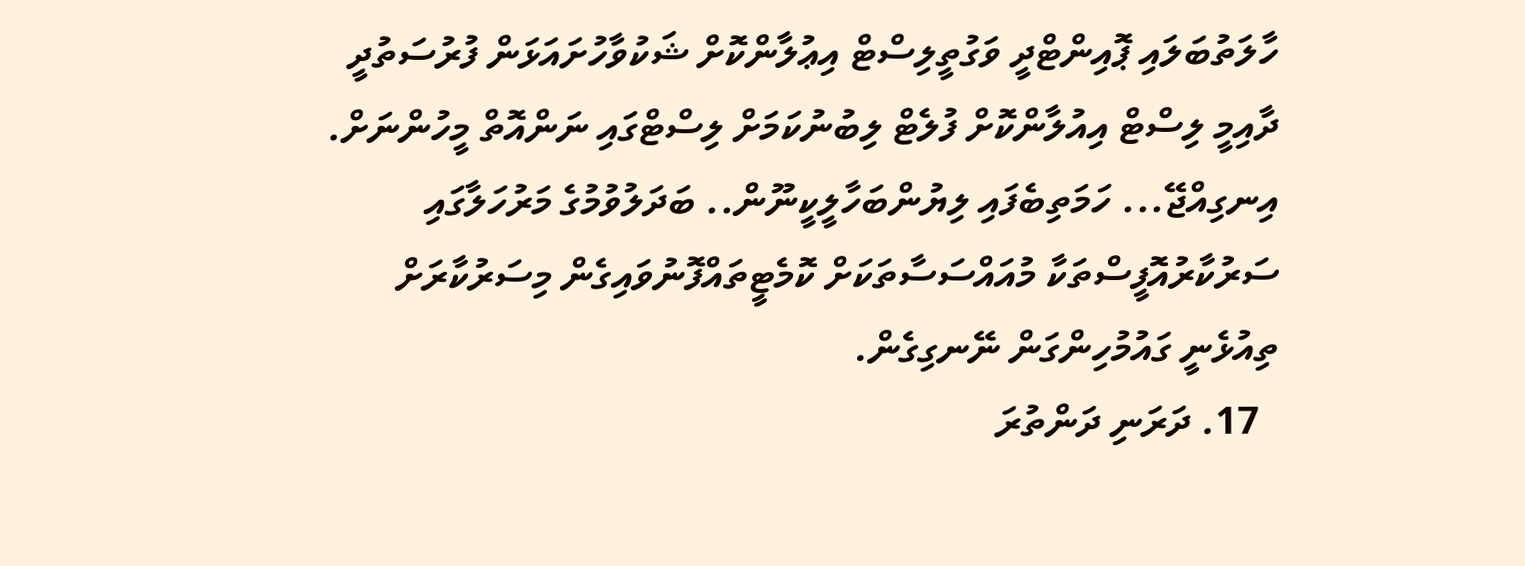ހާލަތުބަލައި ޕޮއިންޓްދީ ވަގުތީލިސްޓް އިޢުލާންކޮށް ޝަކުވާހުށައަޅަން ފުރުސަތުދީ ދާއިމީ ލިސްޓް އިއުލާންކޮށް ފުލެޓް ލިބުނުކަމަށް ލިސްޓްގައި ނަންއޮތް މީހުންނަށް. އިނގިއްޖޭ... ހަމަތިބެފައި ލިޔުންބަހާލީކީނޫން.. ބަދަލުވުމުގެ މަރުހަލާގައި ސަރުކާރުއޮފީސްތަކާ މުއައްސަސާތަކަށް ކޮމެޓީތައްފޮނުވައިގެން މިސަރުކާރަށް ތިއުޅެނީ ގައުމުހިންގަން ނޭނގިގެން.
  17. ދަރަނި ދަންތުރަ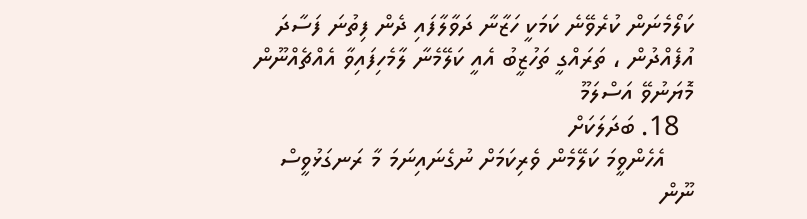ކަލޯމެނަން ކުރެވޭނެ ކަމަކީ ހަޒާނާ ދަވާލާފައި ދެން ފިތުނަ ފަސާދަ އުފެއްދުން ، ތަރައްގީ ތަހުޒީބު އެއީ ކަލޭމެނާ ލާމެހިފައިވާ އެއްޗެއްނޫން މޮޔަނުވޭ އަސްލަމޫ
  18. ބަދަލަކަށް
    އެހެންވީމަ ކަލޭމެން ވެރިކަމަށް ނުގެނައިނަމަ މާ ރަނގަޅުވީސް ނޫން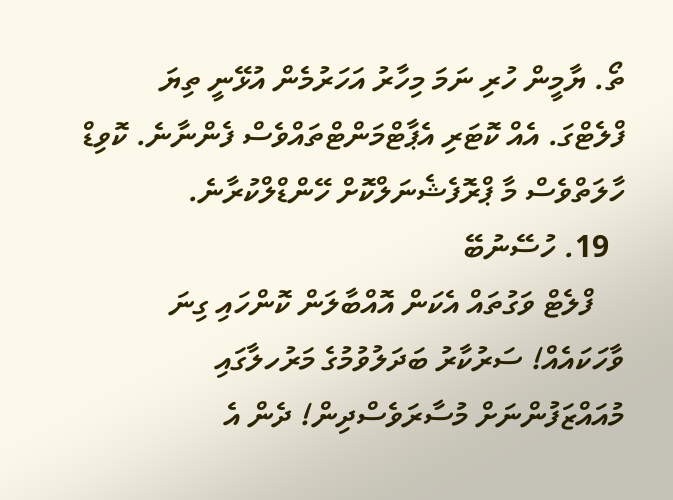ތޯ. ޔާމީން ހުރި ނަމަ މިހާރު އަހަރުމެން އުޅޭނީ ތިޔަ ފްލެޓްގަ. އެއް ކޮޓަރި އެޕާޓްމަންޓްތައްވެސް ފެންނާނެ. ކޮވިޑް ހާލަތްވެސް މާ ޕްރޮފެޝެނަލްކޮށް ހޭންޑްލްކުރާނެ.
  19. ހުސޭނުބޭ
    ފްލެޓް ވަގުތައް އެކަން އޮއްބާލަން ކޮންހައި ގިނަ ވާހަކައެއް! ސަރުކާރު ބަދަލުވުމުގެ މަރުހލާގައި މުއައްޒަފުންނަށް މުސާރަވެސްދިން! ދެން އެ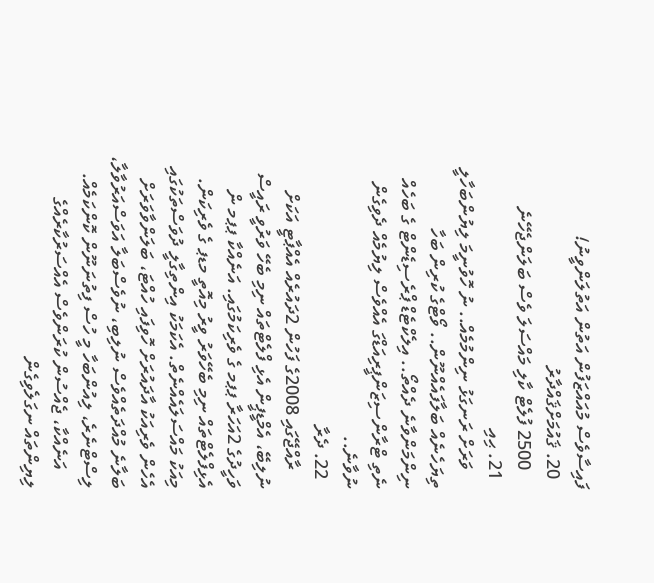ފައިސާވެސް މުއައްޒަފުން އަތުން އަތުލަންވީނު!
  20. ޤައުމަށްޤައްދާރު
    2500 ފުލެޓް ކާލި މައްސަލަ ވެސް ބަލަންޖެހޭނެ
  21. ޙިއި
    ވަރަށް ރަނގަޅު ނިންމުމެއް.. ނު ހޮވުނީމަ ލިޔުންބަހާލީ ތިޔަހެނެއް ބަލާފައެއްނޫން.. ވޯޓްގެ ކުރިން ބަހާ ނިންމަންވާނެ ދެއްތޯ.. އިލެކްޓެޑް ޕްރެސިޑެންޓް ގެ ބަހެއް ނެތި ޓްރާންސިޒަންޕީރިއަޑްގަ އެއްވެސް ލިޔުމެއް ދެވިގެން ނުވާނެ..
  22. ދެރާ
    ރާއްޖޭގައި 2008ގެ ފަހުން 2ދައުރެއް އެއްޕާޓީ އަކަށް ނުލިބޭ، އެމްޑީޕީން އެޅި ފްލެޓްތައް ނިމި ބެހޭ ވަރުވީ ރައީސް ވަހީދުގެ 2އަހަރާ ޕޕމ ގެ ވެރިކަމުގައި. އަނެއްކާ ޕޕމ ން އެޅިފްލެޓްތައް ނިމި ބެހޭވަރު ވީރު މިއޮތީ މޑޕ ގެ ވެރިކަން. މިއަކު މައްސަލައެއްނެތް. އެކަމަކު އިންތިގާލީ ދުވަސްތަކުގައި އެހެން ވެރިއަކު އާދައުރަށް ހޮވިފައި ހުއްޓަ، ބަލަންވާވަރަށް ބަލާނެ މުއްދަތެއްވެސް ނުލިބި، ނުވެސްބަލާ އަވަސްއަރުވާލާ، ލިސްޓްނެރެ، ލިއުންބަހާ މީ ހުސް ފިތުނަނޫން ކޮންކަމެއް.
    އަނެއްކާ، ޖެއްސުން ކުރަންވެސް އެއްސަރުކާރެއްގެ ލިޔިންތައް ނގަލެވިގެން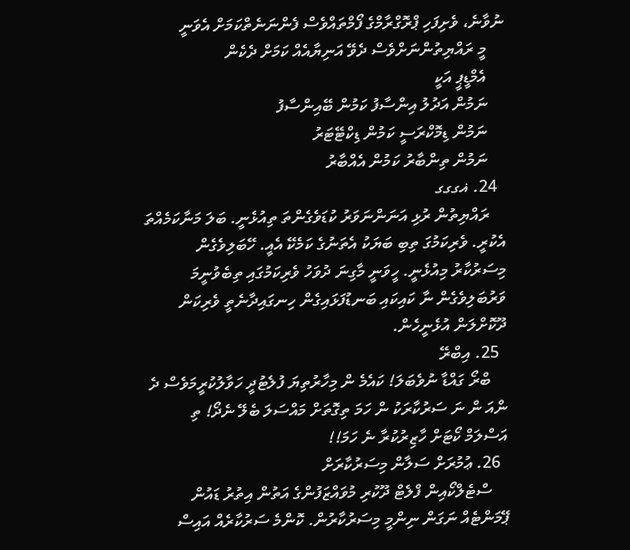ނުވާނެ، ވެށިފަހި ޕްރޮގްރާމްގެ ފޯމްތައްވެސް ފެންނަނެތްކަމަށް އެވަނީ
    މީ ރައްޔިތުންނަށްވެސް ދެވޭ އަނިޔާއެއް ކަމަށް ދެކެން
    އެމްޑީޕީ އަކީ
    ނަމުން އަދުލު އިންސާފު ކަމުން ބޭއިންސާފު
    ނަމުން ޑިމޮކްރަސީ ކަމުން ޑިކްޓޭޓަރު
    ނަމުން ތިންބާރު ކަމުން އެއްބާރު
  24. ޣގގގ
    ރައްޔިތުން ރުޅި އަނަންނަވަރު ކުޑަވެގެންތަ ތިއުޅެނީ. ބަލަ މަނާކަމެއްތަ އެކުރީ. ވެރިކަމުގަ ތިބި ބަޔަކު އެތަނުގެ ކަމެކޭ އެއީ. ހޭބަލިވެގެން މިސަރުކާރު މިއުޅެނީ. ހީވަނީ މާގިނަ ދުވަހު ވެރިކަމުގައި ތިބެވުނީމަ ވަރުބަލިވެގެން ނާ ކައިކައި ބަނޑުފަޅައިގެން ހިނގައިދާނެތީ ވެރިކަން ދޫކޮށްލަން އުޅެނީހެން.
  25. އިބްރޭ
    ބްރޯ ގައްޑާ ނުވެބަލަ! ކައެމެ ން މިހާރުތިޔަ ފުލެޓުދީ ހަވާލުކުރީމަވެސް ދެ ންއަ ން ނަ ސަރުކާރަކު ން ހަމަ ތިގޮތަށް މައްސަލަ ބެލޭ ނެދޯ! ތި އަސްލަމް ކޯޓަށް ހާޒިރުކުރާ ނެ ހަމަ!!
  26. ޢުމުރަށް ސަލާން މިސަރުކާރަށް
    ސްޓެލްކޯއިން ފްލެޓް ދޫކުރި މުވައްޒަފުންގެ އަތުން އިތުރު ޑައުން ޕޭމަންޓެއް ނަގަން ނިންމީ މިސަރުކާރުން. ކޮންމެ ސަރުކާރެއް އައިސް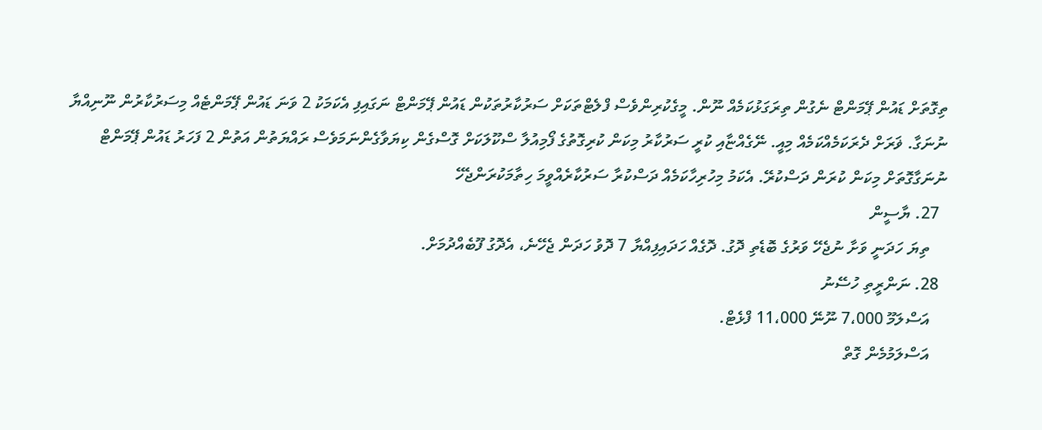ތިގޮތަށް ޑައުން ޕޭމަންޓް ނެގުން ތިރަގަޅުކަމެއް ނޫން. މީގެކުރިންވެސް ފްލެޓްތަކަށް ސަރުކާރުތަކުން ޑައުން ޕޭމަންޓް ނަގައިފި އެކަމަކު 2 ވަނަ ޑައުން ޕޭމަންޓެއް މިސަރުކާރުން ނޫނިއްޔާ ނުނަގާ. ޥަރަށް ދެރަކަމެއްކަމެއް މިއީ. ނޭގެއްޏާއި ކުރީ ސަރުކާރު މިކަން ކުރިގޮތުގެ ފޯމިއުލާ ސްކޫލަކަށް ގޮސްގެން ކިޔަވާގެންނަމަވެސް ރައްޔަތުން އަތުން 2 ފަހަރު ޑައުން ޕޭމަންޓް ނުނަގާގޮތަށް މިކަން ކުރަން ދަސްކުރޭ. އެކަމު މިހުރިހާކަމެއް ދަސްކުރާ ސަރުކާރެއްވީމަ ހިތާމަކުރަންޖެހޭ
  27. ޔާސީން
    ތިޔަ ހަދަނީ ވަށާ ނުޖެހޭ ވަރުގެ ބޮޑެތި ދޮގު. ދޮގެއް ހަދައިފިއްޔާ 7 ދޮވު ހަދަން ޖެހޭނެ، އެދޮގު ފޫބެއްދުމަށް.
  28. ނަންރީތި ހުސޭނު
    އަސްލަމޫ 7،000 ނޫނޭ 11،000 ފްޅެޓް.
    އަސްލަމުމެން ގޮތް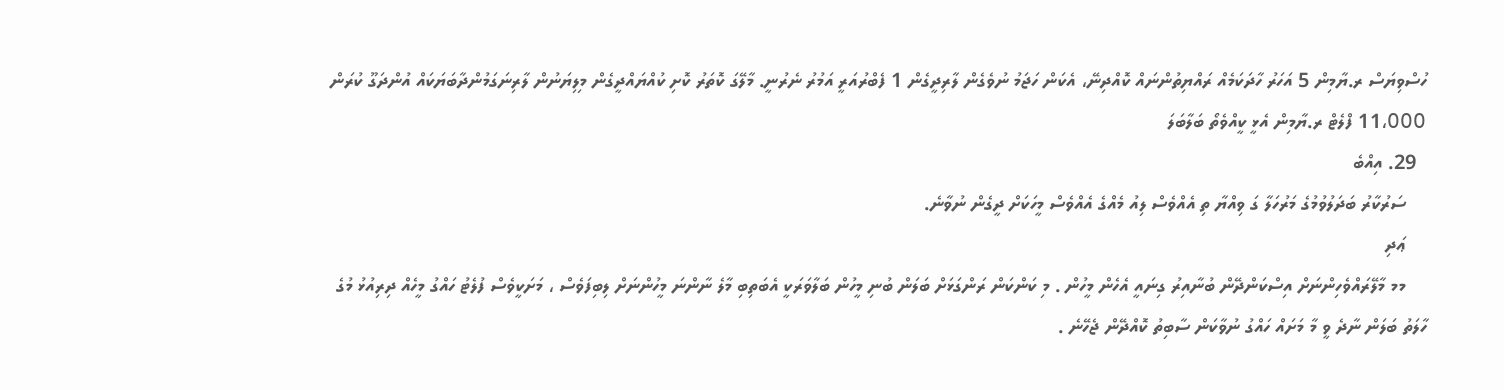ހުސްވިޔަސް ރ.ޔާމިން 5 އަހަރު ހާދަކަމެއް ރައްޔިތުންނައް ކޮއްދިނޭ، އެކަން ހަޖަމު ނުވެގެން ލާރިދީގެން 1 ފެބްރުއަރީ އަމުރު ނެރުނީ. މާލޭގަ ކޮތަރު ކޮށި ކުއްޔައްދީގެން މިލިޔަނުން ލާރިނަގަމުންދާބަޔަކައް އުންދަގޫ ކުރަން 11،000 ފްލެޓް ރ.ޔާމިން އެޅީ ކީއްވެތޯ ބަލާބަލަ
  29. އިއްބެ
    ސަރުކާރު ބަދަލުވުމުގެ މަރުހަލާ ގަ ވިއްޔާ ތި އެއްވެސް ލިއު މެއްގެ އެއްވެސް މީހަކަށް ދީގެން ނުވާނެ.
    ޢަދި
    މމ މާލޭރައްވެހިންނަށް އިސްކަންދޭން ބުނާއިރު ގިނައީ އެހެން މީހުން . މި ކަންކަން ރަންގަޅަށް ބަލަން ބުނި މީހުން ބަލާވަރަކީ އެބަތިބި މާލެ ނާންނަ މީހުންނަށް ލިބިފަވެސް ، މަށަކީވެސް ފުލެޓު ހައްގު މީހެއް ދިރިއުޅު މުގެ ހާލަތު ބަލަން ނާދެ ވީ މާ މަށައް ހައްގު ނުވާކަން ސާބިތު ކޮއްދޭން ޖެހޭނެ .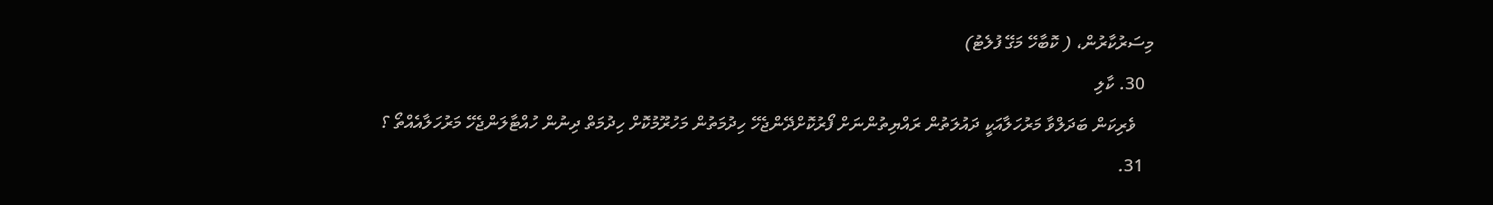މިސަރުކާރުން، ( ކޮބާހޭ މަގޭ ފުލެޓު)
  30. ކާލި
    ވެރިކަން ބަދަލްވާ މަރުހަލާއަކީ ދައުލަތުން ރައްޔިތުންނަށް ފޯރުކޮށްދޭންޖެހޭ ހިދުމަތުން މަހުރޫމުކޮށް ހިދުމަތް ދިނުން ހުއްޓާލަންޖެހޭ މަރުހަލާއެއްތޯ ؟
  31.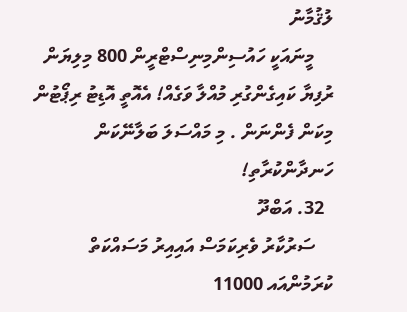ލުޤުމާނު
    މީނައަކީ ހައުސިންމިނިސްޓްރީން 800 މިލިޔަން ރުފިޔާ ކައިގެންގުރި މުއްލާ ވަގެއް! އެއޮތީ އޮޑިޓު ރިޕޯޓުން މިކަން ފެންނަން . މި މައްސަލަ ބަލާނޭކަން ހަނދާންކުރާތި!
  32. އަބްދޫ
    ސަރުކާރު ވެރިކަމަސް އައިއިރު މަސައްކަތް ކުރަމުންއައ 11000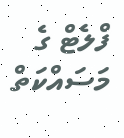ފްލެޓް ގެ މަސައްކަތް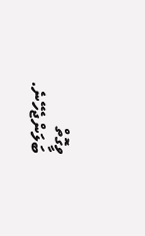ވީގޮތް ބަލަންޖެހޭނެ.